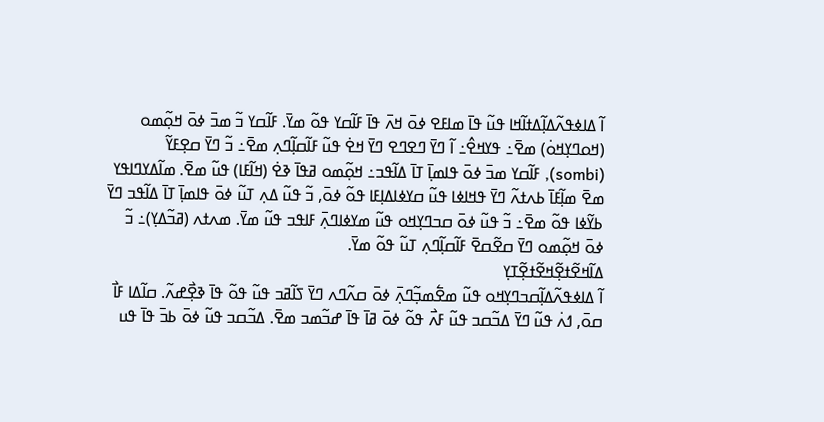ߊ߬ ߡߊߦߟߍ߬ߡߊ߲߬ߡߙߊ߬ߞߊ ߟߎ߬ ߟߊ߫ ߘߊߓߐ ߦߋ߫ ߞߍ߫ ߟߊ߫ ߓߊ߬ߛߌ ߟߋ߬ ߘߌ߫. ߓߊ߬ߛߌ ߏ߬ ߘߏ߫ ߦߋ߫ ߞߋ߲߬ߘߋ (ߞߋߣߌ߲ߞߋ߭) ߘߐ߫߸ ߟߌߞߐ߮߸ ߊ߬ ߣߌ߫ ߣߐߣߐ ߣߌ߫ ߞߐ߭ ߟߎ߬ ߓߊ߬ߛߊ߲߬ߣߍ߲ ߘߐ߫߸ ߏ߬ ߣߌ߫ ߛߐ߲ߓߌ߬ (sombi), ߓߊ߬ߛߌ ߘߏ߫ ߦߋ߫ ߟߊߘߊ߲߫ ߠߊ߫ ߡߊ߬ߟߏ߸ ߞߋ߲߬ߘߋ ߥߟߊ߫ ߢߐ߭ (ߞߊ߬ߓߊ) ߟߎ߬ ߘߐ߫. ߘߊ߬ߡߌߣߊߟߌ ߘߐ߫ ߘߊ߲߬ߓߊ߫ ߕߍߙߍ߬ ߣߌ߫ ߟߞߊߦߊ ߟߎ߬ ߛߌߦߊߡߊ߲ߓߊ ߟߋ߬ ߦߋ߫, ߏ߬ ߟߎ߬ ߡߍ߲ ߠߎ߬ ߦߋ߫ ߟߊߘߊ߲߫ ߠߊ߫ ߡߊ߬ߟߏ ߣߌ߫ ߕߌ߬ߦߊ ߟߋ߬ ߘߐ߫߸ ߏ߬ ߟߎ߬ ߦߋ߫ ߛߏߣߌ߲ߞߋ ߟߎ߬ ߘߌߦߊߣߍ߲߫ ߓߊߟߏ ߟߎ߬ ߘߌ߫. ߘߍߙߍ (ߥߏ߬ߡߌ߲)߸ ߏ߬ ߦߋ߫ ߞߋ߲߬ߘߋ ߣߌ߫ ߛߐ߬ߛߐ߫ ߓߊ߬ߛߊ߲߬ߣߍ߲ ߠߎ߬ ߟߋ߬ ߘߌ߫.
ߡߊ߬ߞߐ߬ߙߐ߲߬ߞߐ߬ߙߐ߲߬ߠߌ߲
ߊ߬ ߡߊߦߟߍ߬ߡߊ߲߬ߛߏߣߌ߲ߞߋ ߟߎ߬ ߘߐ߱ߘߏ߲߬ߣߍ߲߫ ߦߋ߫ ߛߍ߬ߣߍ ߣߌ߫ ߖߊ߬ߥߏ ߟߎ߬ ߟߋ߬ ߟߊ߫ ߢߐ߲߯ߝߍ߬. ߛߊ߬ߡߊ ߓߊ߯ ߛߋ߫, ߗߍ߭ ߟߎ߬ ߣߌ߫ ߡߏ߬ߛߏ ߟߎ߬ ߓߍ߯ ߟߋ߬ ߦߋ߫ ߥߊ߫ ߟߊ߫ ߝߏ߬ߘߏ ߘߐ߫. ߡߏ߬ߛߏ ߟߎ߬ ߦߋ߫ ߕߏ߫ ߟߊ߫ ߟߎ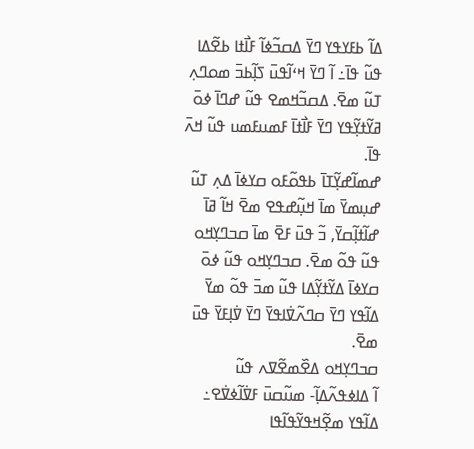ߡߊ߬ ߕߓߌߟߌ ߣߌ߫ ߡߛߏ߬ߦߊ߬ ߓߊ߯ߙߊ ߕߐ߬ߡߊ ߟߎ߬ ߟߊ߫߸ ߊ߬ ߣߌ߫ ߞߵߊ߬ߟߎ߫ ߖߊ߲߬ߕߏ߫ ߘߋߣߍ߲ ߠߎ߬ ߘߐ߫. ߡߛߏ߬ߞߘߐ ߟߎ߬ ߝߣߊ߫ ߦߋ߫ ߥߌ߬ߙߌ߲߬ߟߌ ߣߌ߫ ߓߊ߯ߙߊ߫ ߓߘߎߓߘߎ ߟߎ߬ ߞߍ߫ ߟߊ߫.
ߝߘߊ߬ߝߌ߲߬ߠߊ߫ ߕߟߋ߬ߓߋ ߛߌߦߊ߫ ߡߍ߲ ߠߎ߬ ߝߎ߲ߘߌ߫ ߘߊ߫ ߞߎ߲߬ߝߟߐ ߘߐ߫ ߞߊ߬ ߥߊ߫ ߝߊ߬ߙߊ߲߬ߛߌ߫, ߏ߬ ߟߎ߫ ߓߐ߫ ߘߊ߫ ߛߏߣߌ߲ߞߋ ߟߎ߬ ߟߋ߬ ߘߐ߫. ߛߏߣߌ߲ߞߋ ߟߎ߬ ߦߋ߫ ߛߌߦߊ߫ ߡߌ߬ߙߌ߲߬ߡߊ ߟߎ߬ ߘߏ߫ ߟߋ߬ ߘߌ߫ ߡߊ߬ߟߌ ߣߌ߫ ߛߣߍ߬ߜ߭ߊߟߌ߫ ߣߌ߫ ߜ߭ߊ߲ߓߌ߫ ߟߎ߫ ߘߐ߫.
ߛߏߣߌ߲ߞߋ ߡߐ߰ߘߐ߬ߜߍ ߟߎ߬
ߊ߬ ߡߊߦߟߍ߬ߡߊ߲߬- ߘߎ߬ߛߎ߫ ߓߜ߭ߊ߬ߦߜ߭ߐ߸ ߡߊ߬ߟߌ ߘߐ߲߬ߞߟߌ߬ߟߊ߬ߟߊ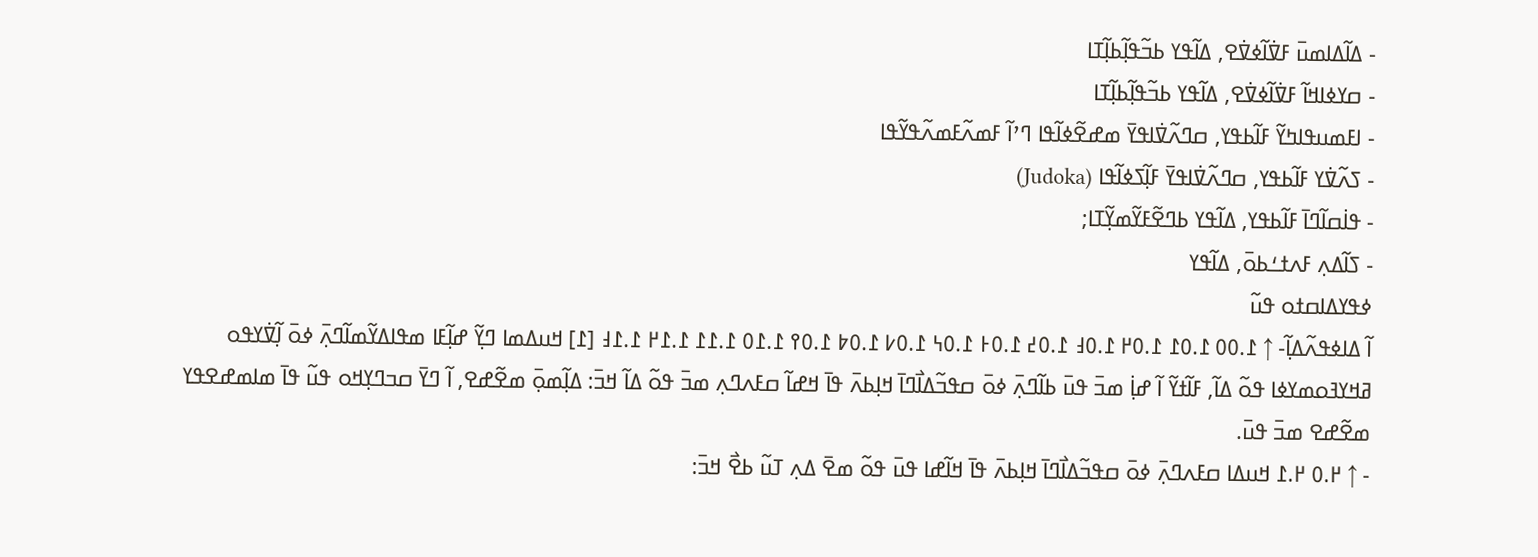- ߡߊ߬ߡߊߘߎ߫ ߓߜ߭ߊ߬ߦߜ߭ߐ, ߡߊ߬ߟߌ ߕߏ߬ߟߊ߲߬ߕߊ߲߬ߠߊ
- ߛߌߦߊߞߊ߬ ߓߜ߭ߊ߬ߦߜ߭ߐ, ߡߊ߬ߟߌ ߕߏ߬ߟߊ߲߬ߕߊ߲߬ߠߊ
- ߊߓߘߎߟߊߤߌ߬ ߓߊ߬ߕߟߌ, ߛߣߍ߬ߜ߭ߊߟߌ߫ ߘߝߐ߬ߦߊ߬ߟߊ ߣߴߊ߬ ߓߘߍ߬ߓߘߍ߬ߟߌ߬ߟߊ
- ߖߍ߬ߜ߭ߌ ߓߊ߬ߕߟߌ, ߛߣߍ߬ߜ߭ߊߟߌ߫ ߓߊ߲߬ߖߦߊ߬ߟߊ (Judoka)
- ߟߊ߭ߛߊ߬ߣߊ߫ ߓߊ߬ߕߟߌ, ߡߊ߬ߟߌ ߕߣߐ߬ߓߌ߬ߘߌ߲߬ߠߊ;
- ߖߊ߬ߡߍ߲ ߓߍߙߑߕߋ߫, ߡߊ߬ߟߌ
ߦߟߌߡߊߛߙߋ ߟߎ߬
ߊ߬ ߡߊߦߟߍ߬ߡߊ߲߬- ↑ ߁.߀߀ ߁.߀߁ ߁.߀߂ ߁.߀߃ ߁.߀߄ ߁.߀߅ ߁.߀߆ ߁.߀߇ ߁.߀߈ ߁.߀߉ ߁.߁߀ ߁.߁߁ ߁.߁߂ ߁.߁߃ [߁] ߞߎߡߘߊ ߣߌ߲߬ ߝߊ߲߬ߓߊ ߘߟߊߡߌ߬ߘߊ߬ߣߍ߲߫ ߦߋ߫ ߊ߲߬ߜ߭ߌߟߋ ߥߞߌߔߋߘߌߦߊ ߟߋ߬ ߡߊ߬, ߓߊ߬ߙߌ߬ ߊ߬ ߝߊ߲߭ ߘߏ߫ ߟߎ߫ ߕߊ߬ߣߍ߲߫ ߦߋ߫ ߛߟߏ߬ߡߊ߯ߣߊ߫ ߞߊ߲ߕߍ߫ ߟߊ߫ ߞߝߊ߬ ߛߓߍߣߍ߲ ߘߏ߫ ߟߋ߬ ߡߊ߬ ߞߏ߫: ߡߊ߲߬ߘߋ߲߫ ߘߐ߬ߝߐ, ߊ߬ ߣߌ߫ ߛߏߣߌ߲ߞߋ ߟߎ߬ ߟߊ߫ ߘߊߘߝߐߟߌ ߘߐ߬ߝߐ ߘߏ߫ ߟߎ߫.
- ↑ ߂.߀ ߂.߁ ߞߎߡߊ ߛߓߍߣߍ߲߫ ߦߋ߫ ߛߟߏ߬ߡߊ߯ߣߊ߫ ߞߊ߲ߕߍ߫ ߟߊ߫ ߞߊ߬ߝߊ ߟߎ߫ ߟߋ߬ ߘߐ߫ ߡߍ߲ ߠߎ߬ ߕߐ߯ ߞߏ߫: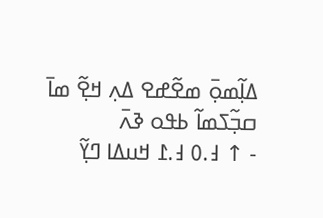ߡߊ߲߬ߘߋ߲߫ ߘߐ߬ߝߐ ߡߍ߲ ߞߐ߲߬ ߘߊ߫ ߛߏ߲߬ߖߘߊ߬ ߕߟߋ ߢߍ߫
- ↑ ߃.߀ ߃.߁ ߞߎߡߊ ߣߌ߲߬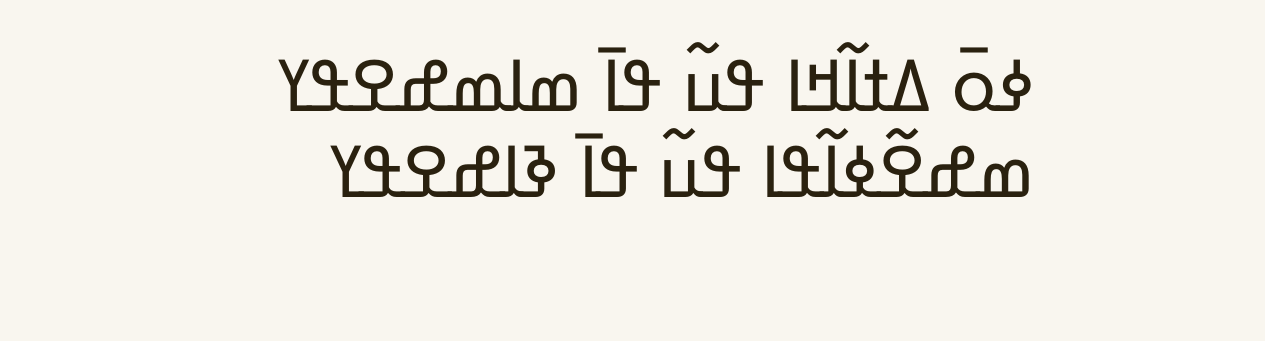ߦߋ߫ ߡߙߊ߬ߞߊ ߟߎ߬ ߟߊ߫ ߘߊߘߝߐߟߌ ߘߝߐ߬ߦߊ߬ߟߊ ߟߎ߬ ߟߊ߫ ߢߊߝߐߟߌ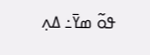ߟߋ߬ ߘߌ߫߸ ߡߍ߲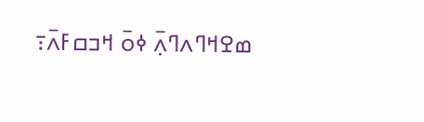ߘߐߞߣߍߣߍ߲߫ ߦߋ߫ ߞߏߛߓߍ߫߹